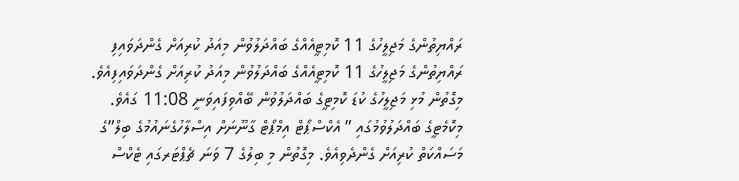ރައްޔިތުންގެ މަޖިލީހުގެ 11 ކޮމިޓީއެއްގެ ބައްދަލުވުން މިއަދު ކުރިއަށް ގެންދަވައިފި
ރައްޔިތުންގެ މަޖިލީހުގެ 11 ކޮމިޓީއެއްގެ ބައްދަލުވުން މިއަދު ކުރިއަށް ގެންދަވައިފިއެވެ. މިގޮތުން މުޅި މަޖިލީހުގެ ކުޑަ ކޮމިޓީގެ ބައްދަލުވުން ބޭއްވިފައިވަނީ 11:08 ގައެވެ. މިކޮމެޓީގެ ބައްދަލުވުމުގައި ” އެކްސްޕޯޓް އިމްޕޯޓް ގާނޫނަށް އިސްލާހުގެނައުމުގެ ބިލް”ގެ މަސައްކަތް ކުރިއަށް ގެންދެވިއެވެ. މިގޮތުން މި ބިލުގެ 7 ވަނަ ޗެޕްޓަރގައި ޓެކްސް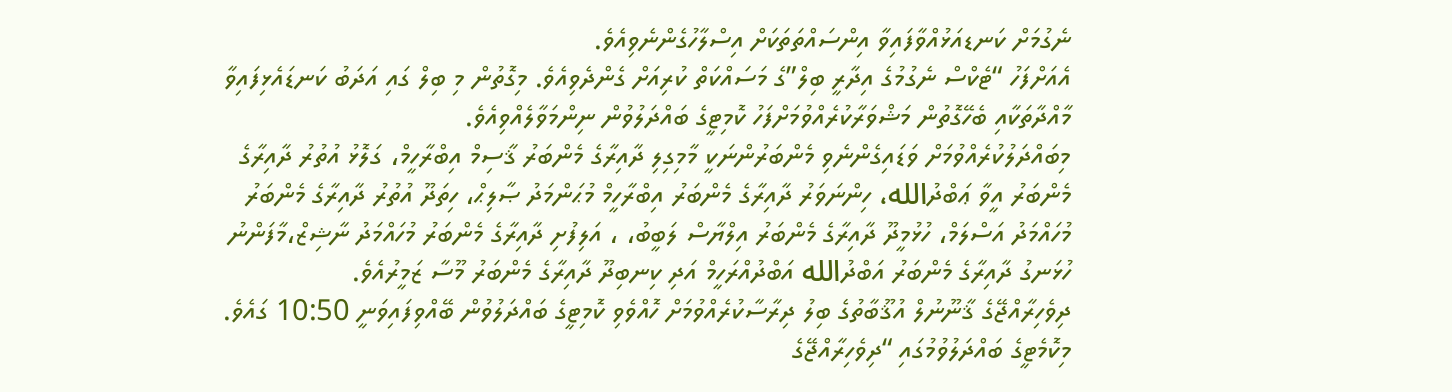ނެގުމަށް ކަނޑއަޅުއްވާފައިވާ އިންސައްތަތަކަށް އިސްލާހުގެންނެވިއެވެ.
އެއަށްފަހު “ޓެކްސް ނެގުމުގެ އިދާރީ ބިލް”ގެ މަސައްކަތް ކުރިއަށް ގެންދެވިއެވެ. މިގޮތުން މި ބިލް ގައި އަދަބު ކަނޑައެޅިފައިވާ މާއްދާތަކާއި ބެހޭގޮތުން މަޝްވަރާކުރެއްވުމަށްފަހު ކޮމިޓީގެ ބައްދަލުވުން ނިންމަވާލެއްވިއެވެ.
މިބައްދަލުކުރެއްވުމަށް ވަޑައިގެންނެވި މެންބަރުންނަކީ މާމިގިލި ދާއިރާގެ މެންބަރު ޤާސިމް އިބްރާހީމް، ގަލޮޅު އުތުރު ދާއިރާގެ މެންބަރު އީވާ ޢަބްދުالله، ހިންނަވަރު ދާއިރާގެ މެންބަރު އިބްރާހީމް މުޙަންމަދު ޞާލިޙް، ހިތަދޫ އުތުރު ދާއިރާގެ މެންބަރު މުހައްމަދު އަސްލަމް، ހުޅުމީދޫ ދާއިރާގެ މެންބަރު އިލްޔާސް ލަބީބު، ، އަލިފުށި ދާއިރާގެ މެންބަރު މުހައްމަދު ނާޝިޒް،މާފަންނު ހުޅަނގު ދާއިރާގެ މެންބަރު އަބްދުالله އަބްދުއްރަހީމް އަދި ކިނބިދޫ ދާއިރާގެ މެންބަރު މޫސާ ޒަމީރުއެވެ.
ދިވެހިރާއްޖޭގެ ޤާނޫނުލް އުޤޫބާތުގެ ބިލު ދިރާސާކުރެއްވުމަށް ހޮއްވެވި ކޮމިޓީގެ ބައްދަލުވުން ބޭއްވިފައިވަނީ 10:50 ގައެވެ. މިކޮމެޓީގެ ބައްދަލުވުމުގައި “ދިވެހިރާއްޖޭގެ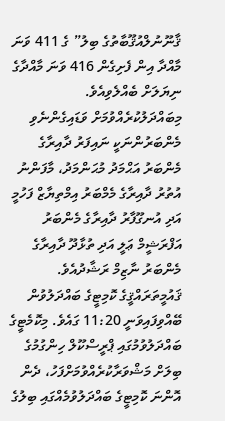ޤާނޫނުލްއުޤޫބާތުގެ ބިލު” ގެ 411 ވަނަ މާއްދާ އިން ފެށިގެން 416 ވަނަ މާއްދާގެ ނިޔަލަށް ބެއްލެވިއެވެ.
މިބައްދަލުކުރެއްވުމަށް ވަޑައިގެންނެވި މެންބަރުންނަކީ ނައިފަރު ދާއިރާގެ މެންބަރު އަޙްމަދު މުޙަންމަދު، މާފަންނު އުތުރު ދާއިރާގެ މެމްބަރު އިމްތިޔާޒް ފަހުމީ އަދި އުނގޫފާރު ދާއިރާގެ މެންބަރު އަފްރަޝީމް ޢަލީ އަދި ތުޅާދޫ ދާއިރާގެ މެންބަރު ނާޒިމް ރަޝާދުއެވެ.
ޤައުމީތަރައްޤީގެ ކޮމިޓީގެ ބައްދަލުވުން ބޭއްވިފައިވަނީ 11:20 ގައެވެ. މިކޮމެޓީގެ ބައްދަލުވުމުގައި ޕްރީސްކޫލް ހިންގުމުގެ ބިލަށް މަޝްވަރާކުރެއްވުމަށްފަހު، ދެން އޮންނަ ކޮމިޓީގެ ބައްދަލުވުމެއްގައި ބިލުގެ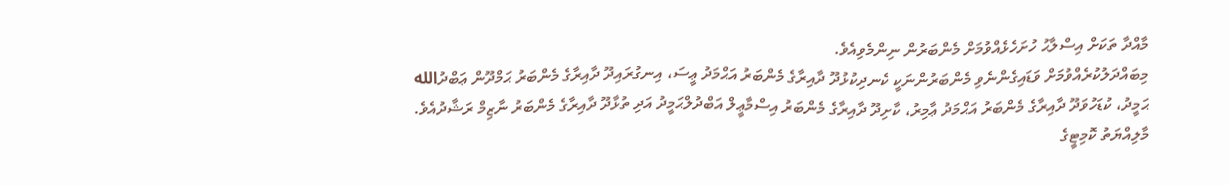މާއްދާ ތަކަށް އިސްލާޙު ހުށަހެޅެއްވުމަށް މެންބަރުން ނިންމެވިއެވެ.
މިބައްދަލުކުރެއްވުމަށް ވަޑައިގެންނެވި މެންބަރުންނަކީ ކެނދިކުޅުދޫ ދާއިރާގެ މެންބަރު އަޙްމަދު ޢީސަ، އިނގުރައިދޫ ދާއިރާގެ މެންބަރު ޙަމްދޫން ޢަބްދުالله ޙަމީދު، ކުޑަހުވަދޫ ދާއިރާގެ މެންބަރު އަޙްމަދު ޢާމިރު، ކާށިދޫ ދާއިރާގެ މެންބަރު އިސްމާޢީލް އަބްދުލްޙަމީދު އަދި ތުޅާދޫ ދާއިރާގެ މެންބަރު ނާޒިމް ރަޝާދުއެވެ.
މާލިއްޔަތު ކޮމިޓީގެ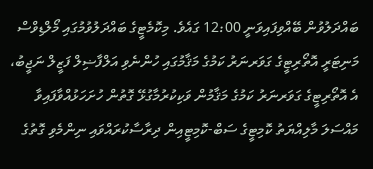ބައްދަލުވުން ބޭއްވިފައިވަނީ 12:00 ގައެވެ. މިކޮމެޓީގެ ބައްދަލުވުމުގައި މޯލްޑިވްސް މަނިޓަރީ އޮތޯރިޓީގެ ގަވަރނަރު ކަމުގެ މަޤާމުގައި ހުންނެވި އަލްފާޟިލް ފަޒީލް ނަޖީބު، އެ އޮތޯރިޓީގެ ގަވަރނަރު ކަމުގެ މަޤާމުން ވަކިކުރުމާގުޅޭ ގޮތުން ހުށަހަޅުއްވާފައިވާ މައްސަލަ މާލިއްޔަތު ކޮމިޓީގެ ސަބް-ކޮމިޓީއިން ދިރާސާކުރައްވައި ނިންމެވި ގޮތުގެ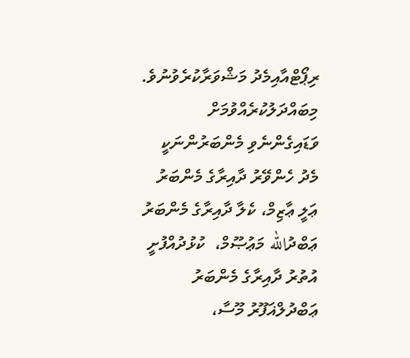ރިޕޯޓްއާއިމެދު މަޝްވަރާކުރެވުނުވެ.
މިބައްދަލުކުރެއްވުމަށް ވަޑައިގެންނެވި މެންބަރުންނަކީ މެދު ހެންވޭރު ދާއިރާގެ މެންބަރު ޢަލީ ޢާޒިމް، ކެލާ ދާއިރާގެ މެންބަރު ޢަބްދުالله މަޢުޞޫމް،  ކުޅުދުއްފުށީ އުތުރު ދާއިރާގެ މެންބަރު ޢަބްދުލްޣަފޫރު މޫސާ،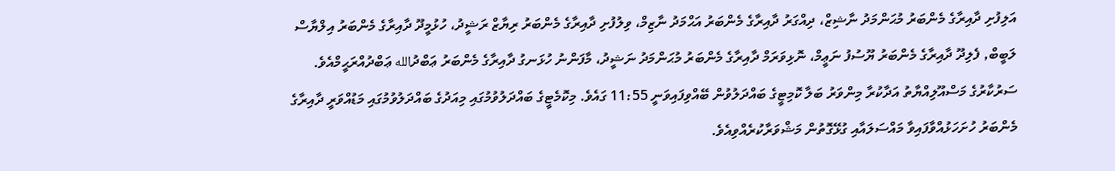އަލިފުށި ދާއިރާގެ މެންބަރު މުޙަންމަދު ނާޝިޒް، ދިއްގަރު ދާއިރާގެ މެންބަރު އަޙްމަދު ނާޒިމް، ވިލުފުށި ދާއިރާގެ މެންބަރު ރިޔާޒް ރަޝީދު، ހުޅުމީދޫ ދާއިރާގެ މެންބަރު އިލްޔާސް ލަބީބް, ފެލިދޫ ދާއިރާގެ މެންބަރު ޔޫސުފު ނަޢީމް، ނޮޅިވަރަމް ދާއިރާގެ މެންބަރު މުޙަންމަދު ނަޝީދު، މާފަންނު ހުޅަނގު ދާއިރާގެ މެންބަރު ޢަބްދުالله ޢަބްދުއްރަޙީމްއެވެ.
ސަރުކާރުގެ މަސްއޫލިއްޔާތު އަދާކުރާ މިންވަރު ބަލާ ކޮމިޓީގެ ބައްދަލުވުން ބޭއްވިފައިވަނީ 11:55 ގައެވެ. މިކޮމެޓީގެ ބައްދަލުވުމުގައި މިއަދުގެ ބައްދަލުވުމުގައި މަޑުއްވަރީ ދާއިރާގެ މެންބަރު ހުށަހަޅުއްވާފައިވާ މައްސަލައާއި ގުޅޭގޮތުން މަޝްވަރާކުރެއްވިއެވެ.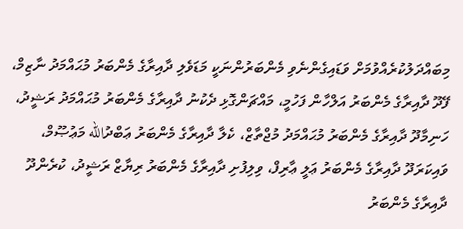މިބައްދަލުކުރެއްވުމަށް ވަޑައިގެންނެވި މެންބަރުންނަކީ މަޑަވެލި ދާއިރާގެ މެންބަރު މުޙައްމަދު ނާޒިމް، ފޭދޫ ދާއިރާގެ މެންބަރު އަލްހާން ފަހުމީ، މައްޗަންގޮޅި ދެކުނު ދާއިރާގެ މެންބަރު މުޙައްމަދު ރަޝީދު، ހަނިމާދޫ ދާއިރާގެ މެންބަރު މުޙައްމަދު މުޖްތާޒް، ކެލާ ދާއިރާގެ މެންބަރު ޢަބްދުالله މަޢުޞޫމް، ވައިކަރަދޫ ދާއިރާގެ މެންބަރު ޢަލީ ޢާރިފް، ވިލިފުށި ދާއިރާގެ މެންބަރު ރިޔާޒް ރަޝީދު، ކުރެންދޫ ދާއިރާގެ މެންބަރު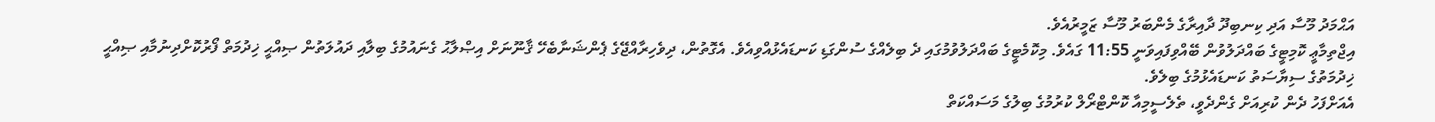އަޙްމަދު މޫސާ އަދި ކިނބިދޫ ދާއިރާގެ މެންބަރު މޫސާ ޒަމީރުއެވެ.
އިޖްތިމާޢީ ކޮމިޓީގެ ބައްދަލުވުން ބޭއްވިފައިވަނީ 11:55 ގައެވެ. މިކޮމެޓީގެ ބައްދަލުވުމުގައި ދެ ބިލެއްގެ ސުންގަޑި ކަނޑައެޅުއްވިއެވެ. އެގޮތުން، ދިވެހިރާއްޖޭގެ ޕެންޝަނާބެހޭ ޤާނޫނަށް އިޞްލާޙު ގެނައުމުގެ ބިލާއި ދައުލަތުން ޞިއްޙީ ޚިދުމަތް ފޯރުކޮށްދިނުމާއި ޞިއްޙީ ޚިދުމަތުގެ ސިޔާސަތު ކަނޑައެޅުމުގެ ބިލެވެ.
އެއަށްފަހު ދެން ކުރިއަށް ގެންދެވީ، ތެލެސީމިއާ ކޮންޓްރޯލް ކުރުމުގެ ބިލުގެ މަސައްކަތް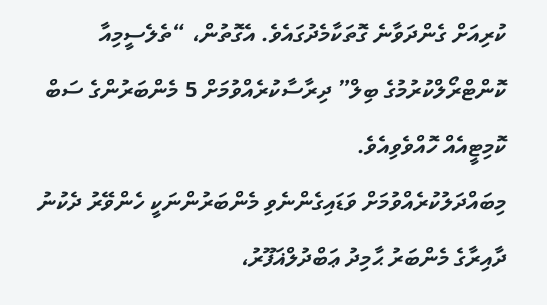ކުރިއަށް ގެންދަވާނެ ގޮތަކާމެދުގައެވެ. އެގޮތުން، “ތެލެސީމިއާ ކޮންޓްރޯލްކުރުމުގެ ބިލް” ދިރާސާކުރެއްވުމަށް 5 މެންބަރުންގެ ސަބް ކޮމިޓީއެއް ހޮއްވެވިއެވެ.
މިބައްދަލުކުރެއްވުމަށް ވަޑައިގެންނެވި މެންބަރުންނަކީ ހެންވޭރު ދެކުނު ދާއިރާގެ މެންބަރު ޙާމިދު ޢަބްދުލްޣަފޫރު،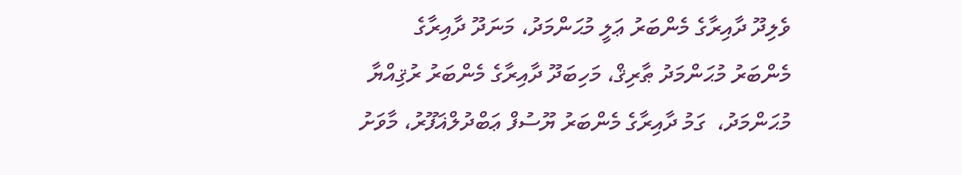ވެލިދޫ ދާއިރާގެ މެންބަރު ޢަލީ މުޙަންމަދު، މަނަދޫ ދާއިރާގެ މެންބަރު މުޙަންމަދު ޠާރިޤް، މަހިބަދޫ ދާއިރާގެ މެންބަރު ރުޤިއްޔާ މުޙަންމަދު،  ގަމު ދާއިރާގެ މެންބަރު ޔޫސުފް ޢަބްދުލްޣަފޫރު، މާވަށު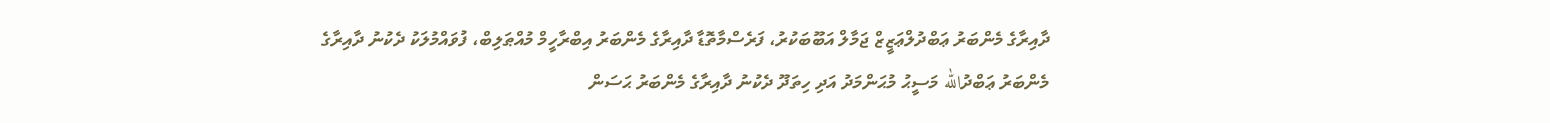ދާއިރާގެ މެންބަރު ޢަބްދުލްޢަޒީޒް ޖަމާލް އަބޫބަކުރު، ފަރެސްމާތޮޑާ ދާއިރާގެ މެންބަރު އިބްރާހީމް މުއްޠަލިބް، ފުވައްމުލަކު ދެކުނު ދާއިރާގެ މެންބަރު ޢަބްދުالله މަސީޙު މުޙަންމަދު އަދި ހިތަދޫ ދެކުނު ދާއިރާގެ މެންބަރު ޙަސަން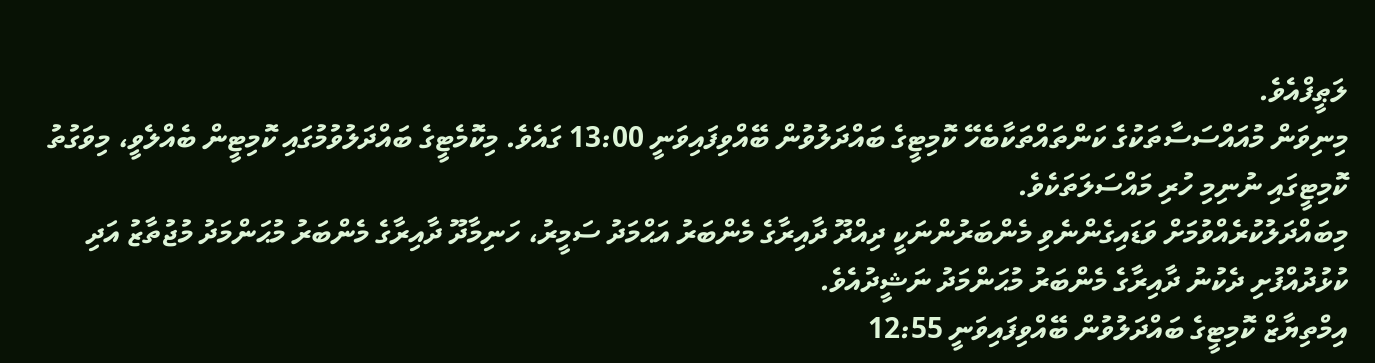ލަޠީފްއެވެ.
މިނިވަން މުއައްސަސާތަކުގެ ކަންތައްތަކާބެހޭ ކޮމިޓީގެ ބައްދަލުވުން ބޭއްވިފައިވަނީ 13:00 ގައެވެ. މިކޮމެޓީގެ ބައްދަލުވުމުގައި ކޮމިޓީން ބެއްލެވީ، މިވަގުތު ކޮމިޓީގައި ނުނިމި ހުރި މައްސަލަތަކެވެ.
މިބައްދަލުކުރެއްވުމަށް ވަޑައިގެންނެވި މެންބަރުންނަކީ ދިއްދޫ ދާއިރާގެ މެންބަރު އަޙްމަދު ސަމީރު، ހަނިމާދޫ ދާއިރާގެ މެންބަރު މުޙަންމަދު މުޖުތާޒު އަދި ކުޅުދުއްފުށި ދެކުނު ދާއިރާގެ މެންބަރު މުޙަންމަދު ނަޝީދުއެވެ.
އިމްތިޔާޒް ކޮމިޓީގެ ބައްދަލުވުން ބޭއްވިފައިވަނީ 12:55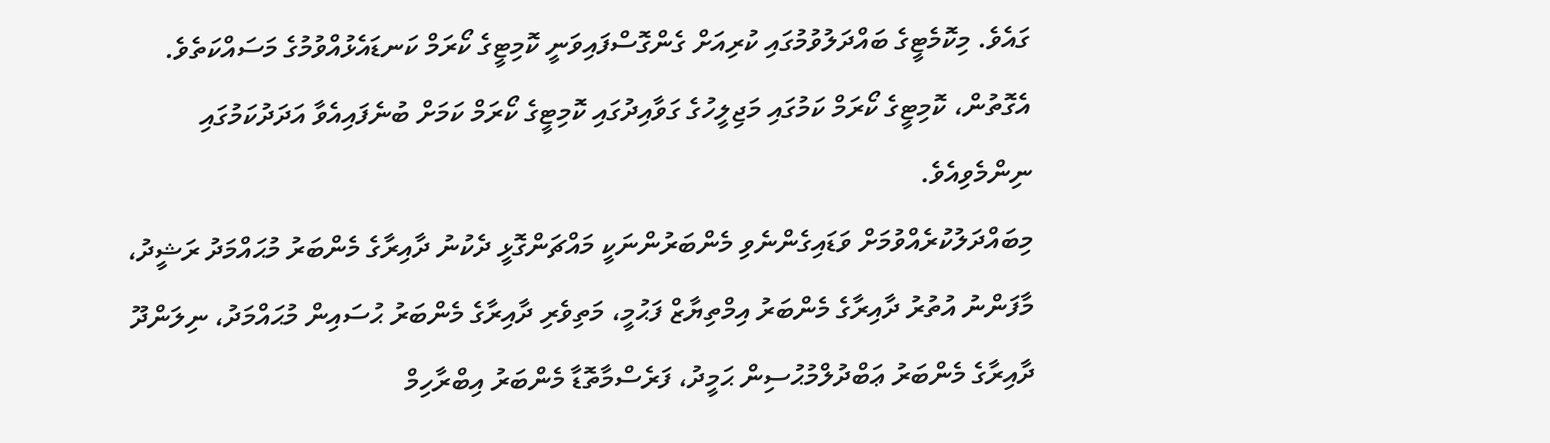ގައެވެ. މިކޮމެޓީގެ ބައްދަލުވުމުގައި ކުރިއަށް ގެންގޮސްފައިވަނީ ކޮމިޓީގެ ކޯރަމް ކަނޑައެޅުއްވުމުގެ މަސައްކަތެވެ. އެގޮތުން، ކޮމިޓީގެ ކޯރަމް ކަމުގައި މަޖިލީހުގެ ގަވާއިދުގައި ކޮމިޓީގެ ކޯރަމް ކަމަށް ބުނެފައިއެވާ އަދަދުކަމުގައި ނިންމެވިއެވެ.
މިބައްދަލުކުރެއްވުމަށް ވަޑައިގެންނެވި މެންބަރުންނަކީ މައްޗަންގޮޅީ ދެކުނު ދާއިރާގެ މެންބަރު މުޙައްމަދު ރަޝީދު، މާފަންނު އުތުރު ދާއިރާގެ މެންބަރު އިމްތިޔާޒް ފަޙުމީ، މަތިވެރި ދާއިރާގެ މެންބަރު ޙުސައިން މުޙައްމަދު، ނިލަންދޫ ދާއިރާގެ މެންބަރު ޢަބްދުލްމުޙުސިން ޙަމީދު، ފަރެސްމާތޮޑާ މެންބަރު އިބްރާހިމް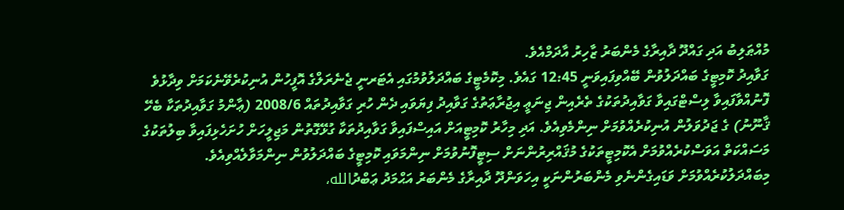މުއްޠަލިބު އަދި ގައްދޫ ދާއިރާގެ މެންބަރު ޒާހިރު އާދަމްއެވެ.
ގަވާއިދު ކޮމިޓީގެ ބައްދަލުވުން ބޭއްވިފައިވަނީ 12:45 ގައެވެ. މިކޮމެޓީގެ ބައްދަލުވުމުގައި އެޓަރނީ ޖެނެރަލްގެ އޮފީހުން އުނިކުރެވޭނެކަމަށް ވިދާޅުވެ ފޮނުއްވާފައިވާ ލިސްޓްގައިވާ ގަވާއިދުތަކުގެ ތެރެއިން ޖިނަޢީ އިޖުރާޢަތުގެ ގަވާއިދު ފިޔަވައި ދެން ހުރި ގަވާއިދުތައް 2008/6 (ޢާންމު ގަވާއިދުތަކާ ބެހޭ ޤާނޫނު) ގެ ޖަދުވަލުން އުނިކުރެއްވުމަށް ނިންމެވިއެވެ. އަދި މިހާރު ކޮމިޓީއަށް އައިސްފައިވާ ގަވާއިދުތަކާ ގުޅޭގޮތުން މަޖިލީހަށް ހުށަހެޅިފައިވާ ބިލުތަކުގެ މަސައްކަތް އަވަސްކުރެއްވުމަށް އެކޮމިޓީތަކުގެ މުޤައްރިރުންނަށް ސިޓީފޮނުވުމަށް ނިންމަވައި ކޮމިޓީގެ ބައްދަލުވުން ނިންމަވާލެއްވިއެވެ.
މިބައްދަލުކުރެއްވުމަށް ވަޑައިގެންނެވި މެންބަރުންނަކީ އިހަވަންދޫ ދާއިރާގެ މެންބަރު އަޙްމަދު ޢަބްދުالله،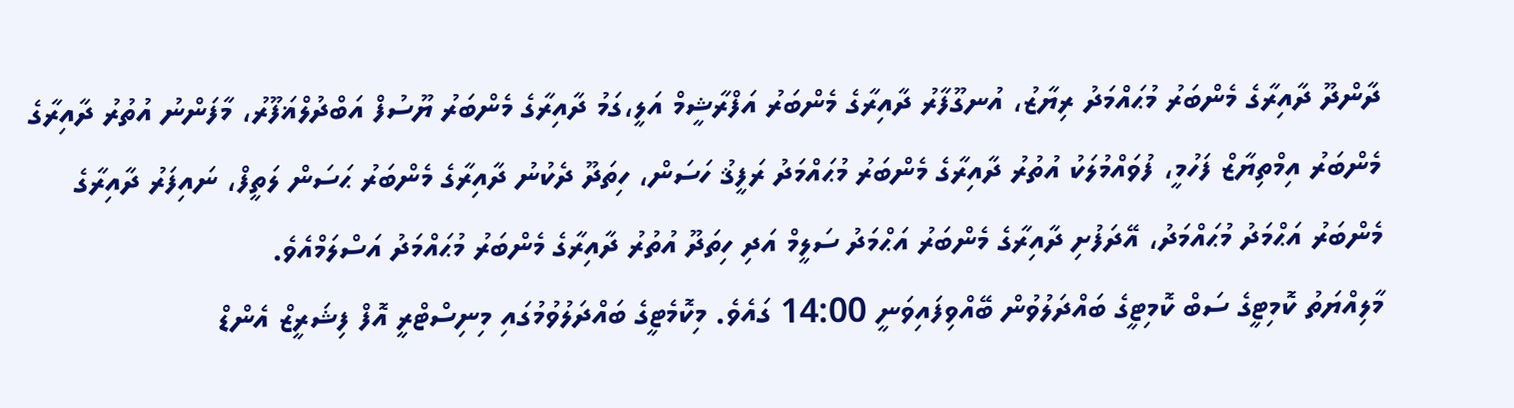ދާންދޫ ދާއިރާގެ މެންބަރު މުޙައްމަދު ރިޔާޒު، އުނގޫފާރު ދާއިރާގެ މެންބަރު އަފްރާޝީމް އަލީ،ގަމު ދާއިރާގެ މެންބަރު ޔޫސުފް އަބްދުލްޣަފޫރު، މާފަންނު އުތުރު ދާއިރާގެ މެންބަރު އިމްތިޔާޒް ފަހުމީ، ފުވައްމުލަކު އުތުރު ދާއިރާގެ މެންބަރު މުޙައްމަދު ރަފީޤު ހަސަން، ހިތަދޫ ދެކުނު ދާއިރާގެ މެންބަރު ޙަސަން ލަތީފް، ނައިފަރު ދާއިރާގެ މެންބަރު އަޙްމަދު މުޙައްމަދު، އޭދަފުށި ދާއިރާގެ މެންބަރު އަޙްމަދު ސަލީމް އަދި ހިތަދޫ އުތުރު ދާއިރާގެ މެންބަރު މުޙައްމަދު އަސްލަމްއެވެ.
މާލިއްޔަތު ކޮމިޓީގެ ސަބް ކޮމިޓީގެ ބައްދަލުވުން ބޭއްވިފައިވަނީ 14:00 ގައެވެ. މިކޮމެޓީގެ ބައްދަލުވުމުގައި މިނިސްޓްރީ އޮފް ފިޝަރީޒް އެންޑް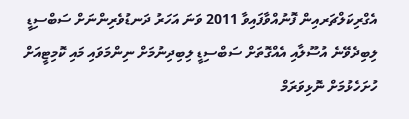އެގްރިކަލްޗަރއިން ފޮނުއްވާފައިވާ 2011 ވަނަ އަހަރު ދަނޑުވެރިންނަށް ސަބްސިޑީ ލިބިދެވޭނެ އުސޫލާއި އެއްގޮތަށް ސަބްސިޑީ ލިބިދިނުމަށް ނިންމަވައި މައި ކޮމިޓީއަށް ހުށަހެޅުމަށް ނޮޅިވަރަމް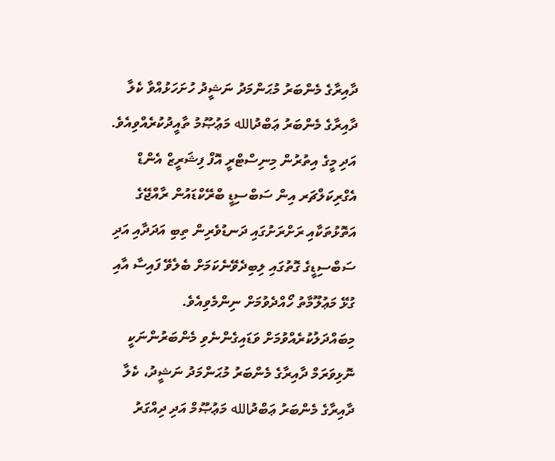ދާއިރާގެ މެންބަރު މުޙަންމަދު ނަޝީދު ހުށަހަޅުއްވާ ކެލާ ދާއިރާގެ މެންބަރު ޢަބްދުالله މަޢުޞޫމު ތާއީދުކުރެއްވިއެވެ. އަދި މީގެ އިތުރުން މިނިސްޓްރީ އޮފް ފިޝަރީޒް އެންޑް އެގްރިކަލްޗަރ އިން ސަބްސިޑީ ބްރޭކްޑައުން ރާއްޖޭގެ އަތޮޅުތަކާއި ރަށްރަށުގައި ދަނޑުވެރިން ތިބި އަދަދާއި އަދި ސަބްސިޑީގެ ގޮތުގައި ލިބިދެވޭނެކަމަށް ބެލެވޭ ފައިސާ އާއި ގުޅޭ މަޢުލޫމާތު ހޯއްދެވުމަށް ނިންމެވިއެވެ.
މިބައްދަލުކުރެއްވުމަށް ވަޑައިގެންނެވި މެންބަރުންނަކީ ނޮޅިވަރަމް ދާއިރާގެ މެންބަރު މުޙަންމަދު ނަޝީދު، ކެލާ ދާއިރާގެ މެންބަރު ޢަބްދުالله މަޢުޞޫމް އަދި ދިއްގަރު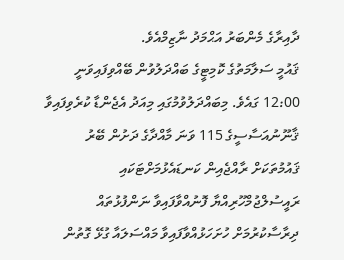ދާއިރާގެ މެންބަރު އަޙްމަދު ނާޒިމްއެވެ.
ޤައުމީ ސަލާމަތުގެ ކޮމިޓީގެ ބައްދަލުވުން ބޭއްވިފައިވަނީ 12:00 ގައެވެ. މިބައްދަލުވުމުގައި މިއަދު އެޖެންޑާ ކުރެވިފައިވާ ޤާނޫނުއަސާސީގެ 115 ވަނަ މާއްދާގެ ދަށުން ބޭރު ޤައުމުތަކަށް ރާއްޖެއިން ކަނޑައެޅުމަށްޓަކައި ރައީސުލްޖުމްހޫރިއްޔާ ފޮނުއްވާފައިވާ ނަންފުޅުތައް ދިރާސާކުރުމަށް ހުށަހަޅުއްވާފައިވާ މައްސަލައާ ގުޅޭ ގޮތުން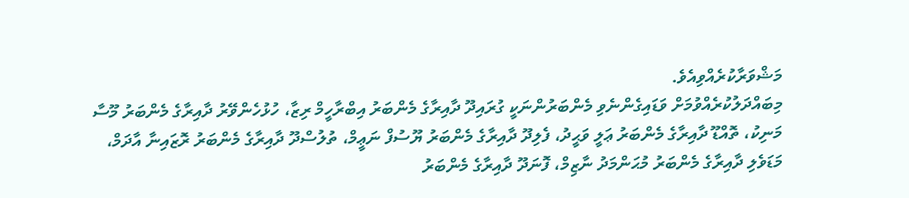މަޝްވަރާކުރެއްވިއެވެ.
މިބައްދަލުކުރެއްވުމަށް ވަޑައިގެންނެވި މެންބަރުންނަކީ ގުރައިދޫ ދާއިރާގެ މެންބަރު އިބްރާހީމް ރިޒާ، ހުޅުހެންވޭރު ދާއިރާގެ މެންބަރު މޫސާ މަނިކު، ތޮއްޑޫ ދާއިރާގެ މެންބަރު ޢަލީ ވަޙީދު، ފެލިދޫ ދާއިރާގެ މެންބަރު ޔޫސުފް ނަޢީމް، ތުލުސްދޫ ދާއިރާގެ މެންބަރު ރޮޒައިނާ އާދަމް، މަޑަވެލި ދާއިރާގެ މެންބަރު މުޙަންމަދު ނާޒިމް، ފޮނަދޫ ދާއިރާގެ މެންބަރު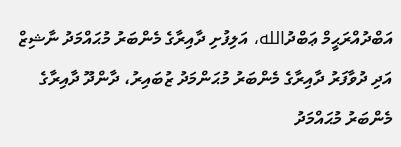އަބްދުއްރަޙީމް ޢަބްދުالله، އަލިފުށި ދާއިރާގެ މެންބަރު މުޙައްމަދު ނާޝިޒް އަދި ދުވާފަރު ދާއިރާގެ މެންބަރު މުޙަންމަދު ޒުބައިރު، ދާންދޫ ދާއިރާގެ މެންބަރު މުޙައްމަދު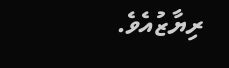ރިޔާޒުއެވެ.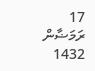17 ރަމަޟާން 1432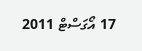17 އޯގަސްޓް 2011